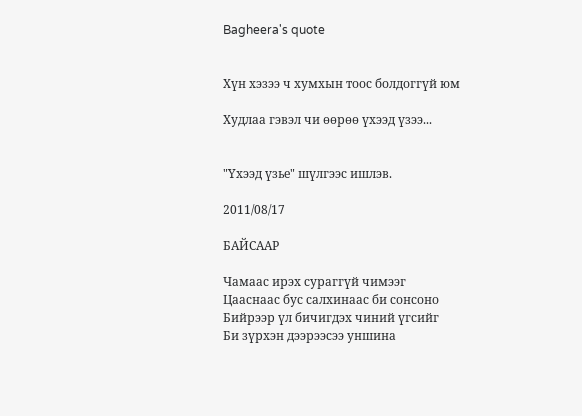Bagheera's quote


Хүн хэзээ ч хумхын тоос болдоггүй юм

Худлаа гэвэл чи өөрөө үхээд үзээ...


"Үхээд үзье" шүлгээс ишлэв.

2011/08/17

БАЙСААР

Чамаас ирэх сураггүй чимээг
Цааснаас бус салхинаас би сонсоно
Бийрээр үл бичигдэх чиний үгсийг
Би зүрхэн дээрээсээ уншина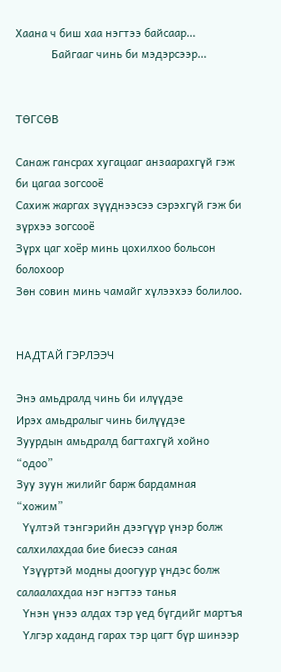Хаана ч биш хаа нэгтээ байсаар...
            Байгааг чинь би мэдэрсээр...


ТӨГСӨВ

Санаж гансрах хугацааг анзаарахгүй гэж би цагаа зогсооё
Сахиж жаргах зүүднээсээ сэрэхгүй гэж би зүрхээ зогсооё
Зүрх цаг хоёр минь цохилхоо больсон болохоор
Зөн совин минь чамайг хүлээхээ болилоо.


НАДТАЙ ГЭРЛЭЭЧ

Энэ амьдралд чинь би илүүдэе
Ирэх амьдралыг чинь билүүдэе
Зуурдын амьдралд багтахгүй хойно “одоо”
Зуу зуун жилийг барж бардамная “хожим”
  Үүлтэй тэнгэрийн дээгүүр үнэр болж салхилахдаа бие биесээ саная
  Үзүүртэй модны доогуур үндэс болж салаалахдаа нэг нэгтээ танья
  Үнэн үнээ алдах тэр үед бүгдийг мартъя
  Үлгэр хаданд гарах тэр цагт бүр шинээр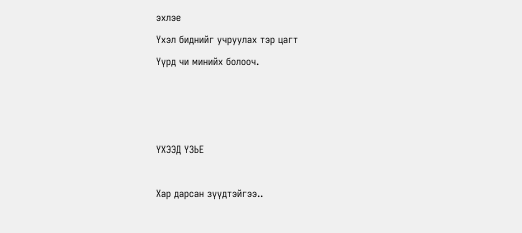эхлэе
Үхэл биднийг учруулах тэр цагт
Үүрд чи минийх болооч.



ҮХЭЭД ҮЗЬЕ

Хар дарсан зүүдтэйгээ..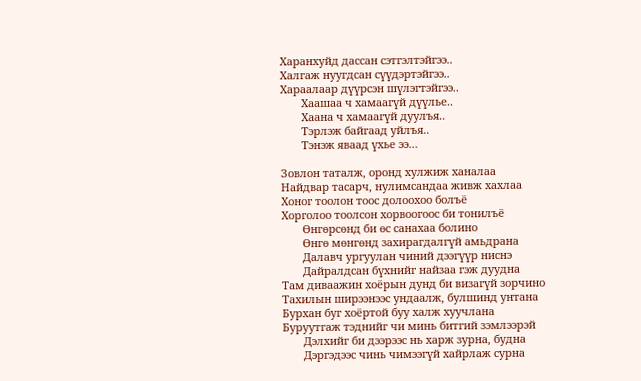Харанхуйд дассан сэтгэлтэйгээ..
Халгаж нуугдсан сүүдэртэйгээ..
Хараалаар дүүрсэн шүлэгтэйгээ..
       Хаашаа ч хамаагүй дүүлье..
       Хаана ч хамаагүй дуулъя..
       Тэрлэж байгаад уйлъя..
       Тэнэж яваад үхье ээ…

Зовлон таталж, оронд хулжиж ханалаа
Найдвар тасарч, нулимсандаа живж хахлаа
Хоног тоолон тоос долоохоо болъё
Хорголоо тоолсон хорвоогоос би тонилъё
       Өнгөрсөнд би өс санахаа болино
       Өнгө мөнгөнд захирагдалгүй амьдрана
       Далавч ургуулан чиний дээгүүр ниснэ
       Дайралдсан бүхнийг найзаа гэж дуудна
Там диваажин хоёрын дунд би визагүй зорчино
Тахилын ширээнээс ундаалж, булшинд унтана
Бурхан буг хоёртой буу халж хуучлана
Буруутгаж тэднийг чи минь битгий зэмлээрэй
       Дэлхийг би дээрээс нь харж зурна, будна
       Дэргэдээс чинь чимээгүй хайрлаж сурна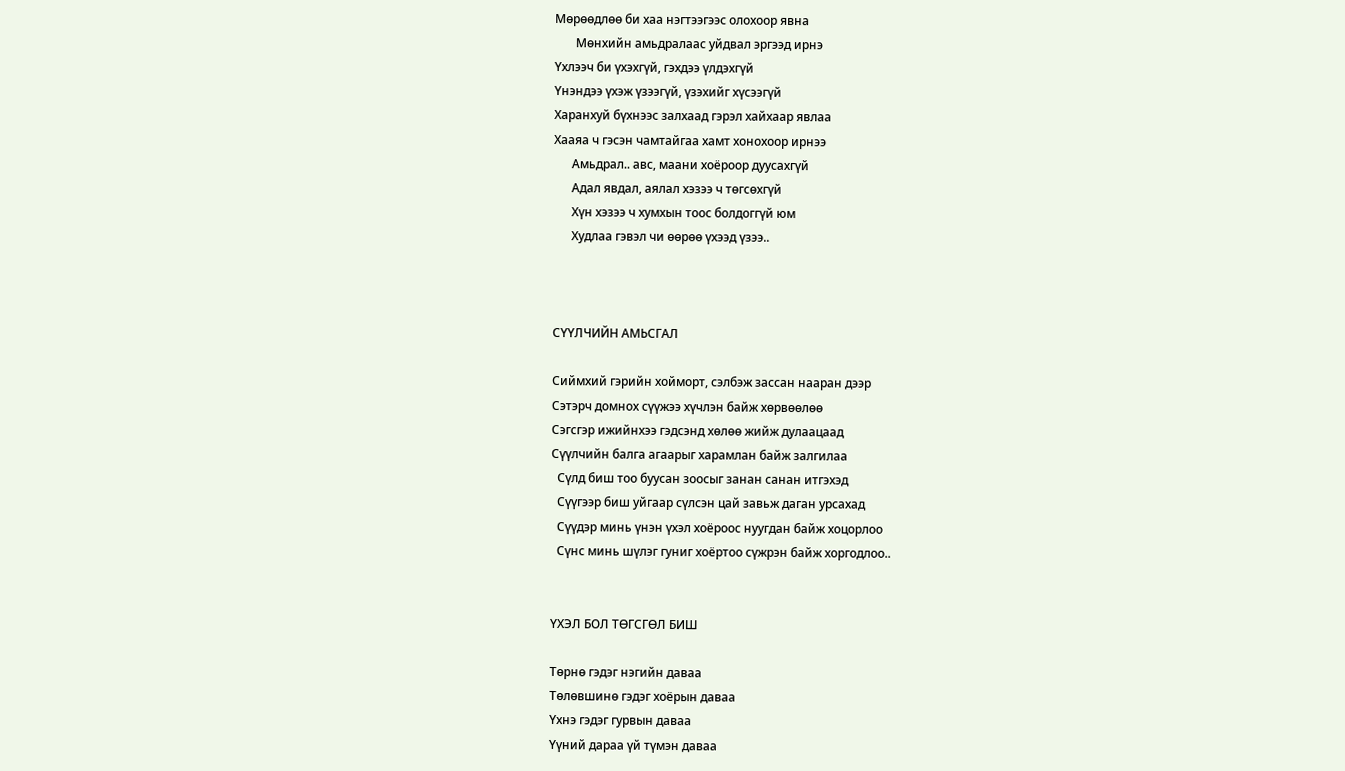Мөрөөдлөө би хаа нэгтээгээс олохоор явна
       Мөнхийн амьдралаас уйдвал эргээд ирнэ
Үхлээч би үхэхгүй, гэхдээ үлдэхгүй
Үнэндээ үхэж үзээгүй, үзэхийг хүсээгүй
Харанхуй бүхнээс залхаад гэрэл хайхаар явлаа
Хааяа ч гэсэн чамтайгаа хамт хонохоор ирнээ
      Амьдрал.. авс, маани хоёроор дуусахгүй
      Адал явдал, аялал хэзээ ч төгсөхгүй
      Хүн хэзээ ч хумхын тоос болдоггүй юм
      Худлаа гэвэл чи өөрөө үхээд үзээ..



СҮҮЛЧИЙН АМЬСГАЛ

Сиймхий гэрийн хойморт, сэлбэж зассан нааран дээр
Сэтэрч домнох сүүжээ хүчлэн байж хөрвөөлөө
Сэгсгэр ижийнхээ гэдсэнд хөлөө жийж дулаацаад
Сүүлчийн балга агаарыг харамлан байж залгилаа
  Сүлд биш тоо буусан зоосыг занан санан итгэхэд
  Сүүгээр биш уйгаар сүлсэн цай завьж даган урсахад
  Сүүдэр минь үнэн үхэл хоёроос нуугдан байж хоцорлоо
  Сүнс минь шүлэг гуниг хоёртоо сүжрэн байж хоргодлоо..


ҮХЭЛ БОЛ ТӨГСГӨЛ БИШ

Төрнө гэдэг нэгийн даваа
Төлөвшинө гэдэг хоёрын даваа
Үхнэ гэдэг гурвын даваа
Үүний дараа үй түмэн даваа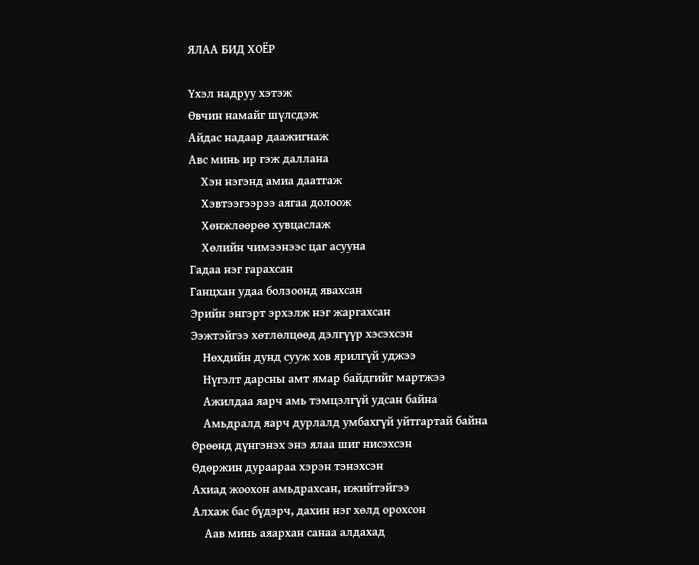ЯЛАА БИД ХОЁР

Үхэл надруу хэтэж
Өвчин намайг шүлсдэж
Айдас надаар даажигнаж
Авс минь ир гэж даллана
    Хэн нэгэнд амиа даатгаж
    Хэвтээгээрээ аягаа долоож
    Хөнжлөөрөө хувцаслаж
    Хөлийн чимээнээс цаг асууна
Гадаа нэг гарахсан
Ганцхан удаа болзоонд явахсан
Эрийн энгэрт эрхэлж нэг жаргахсан
Ээжтэйгээ хөтлөлцөөд дэлгүүр хэсэхсэн
    Нөхдийн дунд сууж хов ярилгүй уджээ
    Нүгэлт дарсны амт ямар байдгийг мартжээ
    Ажилдаа яарч амь тэмцэлгүй удсан байна
    Амьдралд яарч дурлалд умбахгүй уйтгартай байна
Өрөөнд дүнгэнэх энэ ялаа шиг нисэхсэн
Өдөржин дураараа хэрэн тэнэхсэн
Ахиад жоохон амьдрахсан, ижийтэйгээ
Алхаж бас бүдэрч, дахин нэг хөлд орохсон
    Аав минь аяархан санаа алдахад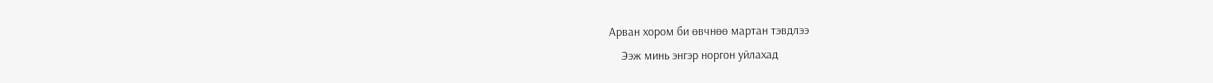Арван хором би өвчнөө мартан тэвдлээ
    Ээж минь энгэр норгон уйлахад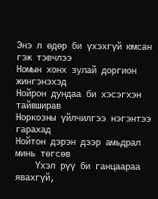Энэ л өдөр би үхэхгүй юмсан гэж тэвчлээ
Номын хонх зулай доргион жингэнэхэд
Нойрон дундаа би хэсэгхэн тайвширав
Норкозны үйлчилгээ нэгэнтээ гарахад
Нойтон дэрэн дээр амьдрал минь төгсөв
    Үхэл рүү би ганцаараа явахгүй,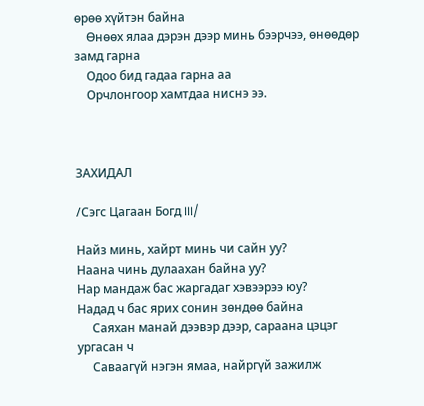өрөө хүйтэн байна
    Өнөөх ялаа дэрэн дээр минь бээрчээ, өнөөдөр замд гарна
    Одоо бид гадаа гарна аа
    Орчлонгоор хамтдаа ниснэ ээ.



ЗАХИДАЛ

/Сэгс Цагаан Богд III/

Найз минь, хайрт минь чи сайн уу?
Наана чинь дулаахан байна уу?
Нар мандаж бас жаргадаг хэвээрээ юу?
Надад ч бас ярих сонин зөндөө байна
     Саяхан манай дээвэр дээр, сараана цэцэг ургасан ч
     Саваагүй нэгэн ямаа, найргүй зажилж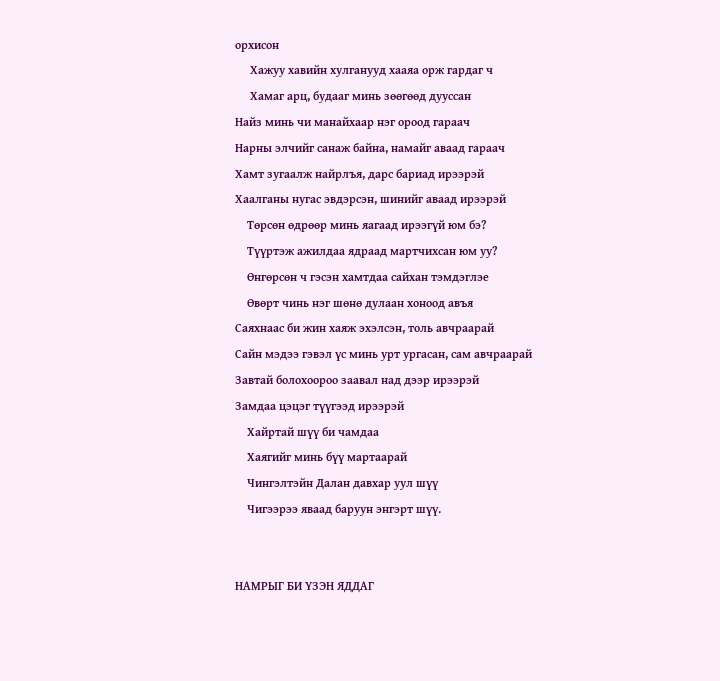орхисон
     Хажуу хавийн хулганууд хааяа орж гардаг ч
     Хамаг арц, будааг минь зөөгөөд дууссан
Найз минь чи манайхаар нэг ороод гараач
Нарны элчийг санаж байна, намайг аваад гараач
Хамт зугаалж найрлъя, дарс бариад ирээрэй
Хаалганы нугас эвдэрсэн, шинийг аваад ирээрэй
    Төрсөн өдрөөр минь яагаад ирээгүй юм бэ?
    Түүртэж ажилдаа ядраад мартчихсан юм уу?
    Өнгөрсөн ч гэсэн хамтдаа сайхан тэмдэглэе
    Өвөрт чинь нэг шөнө дулаан хоноод авъя
Саяхнаас би жин хаяж эхэлсэн, толь авчраарай
Сайн мэдээ гэвэл үс минь урт ургасан, сам авчраарай
Завтай болохоороо заавал над дээр ирээрэй
Замдаа цэцэг түүгээд ирээрэй
    Хайртай шүү би чамдаа
    Хаягийг минь бүү мартаарай
    Чингэлтэйн Далан давхар уул шүү
    Чигээрээ яваад баруун энгэрт шүү.


НАМРЫГ БИ ҮЗЭН ЯДДАГ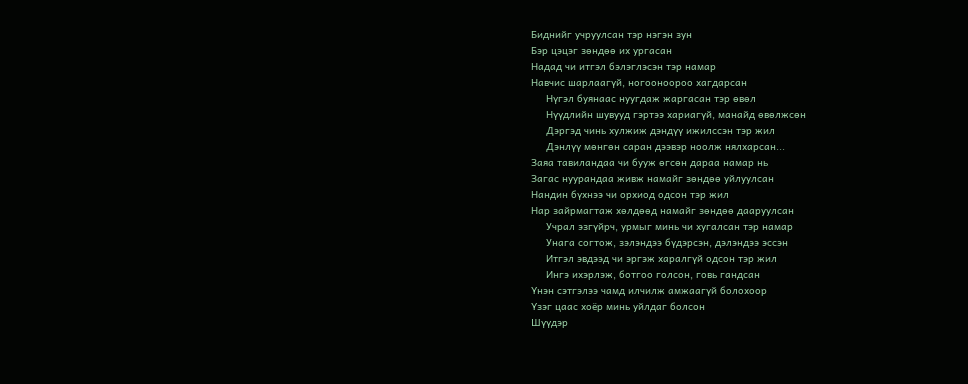Биднийг учруулсан тэр нэгэн зун
Бэр цэцэг зөндөө их ургасан
Надад чи итгэл бэлэглэсэн тэр намар
Навчис шарлаагүй, ногооноороо хагдарсан
     Нүгэл буянаас нуугдаж жаргасан тэр өвөл
     Нүүдлийн шувууд гэртээ хариагүй, манайд өвөлжсөн
     Дэргэд чинь хулжиж дэндүү ижилссэн тэр жил
     Дэнлүү мөнгөн саран дээвэр ноолж нялхарсан...
Заяа тавиландаа чи бууж өгсөн дараа намар нь
Загас нуурандаа живж намайг зөндөө уйлуулсан
Нандин бүхнээ чи орхиод одсон тэр жил
Нар зайрмагтаж хөлдөөд намайг зөндөө дааруулсан
     Учрал эзгүйрч, урмыг минь чи хугалсан тэр намар
     Унага согтож, зэлэндээ бүдэрсэн, дэлэндээ эссэн
     Итгэл эвдээд чи эргэж харалгүй одсон тэр жил
     Ингэ ихэрлэж, ботгоо голсон, говь гандсан
Үнэн сэтгэлээ чамд илчилж амжаагүй болохоор
Үзэг цаас хоёр минь уйлдаг болсон
Шүүдэр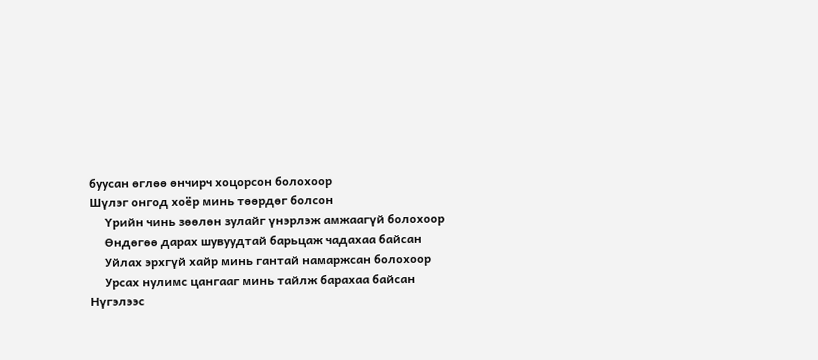буусан өглөө өнчирч хоцорсон болохоор
Шүлэг онгод хоёр минь төөрдөг болсон
     Үрийн чинь зөөлөн зулайг үнэрлэж амжаагүй болохоор
     Өндөгөө дарах шувуудтай барьцаж чадахаа байсан
     Уйлах эрхгүй хайр минь гантай намаржсан болохоор
     Урсах нулимс цангааг минь тайлж барахаа байсан
Нүгэлээс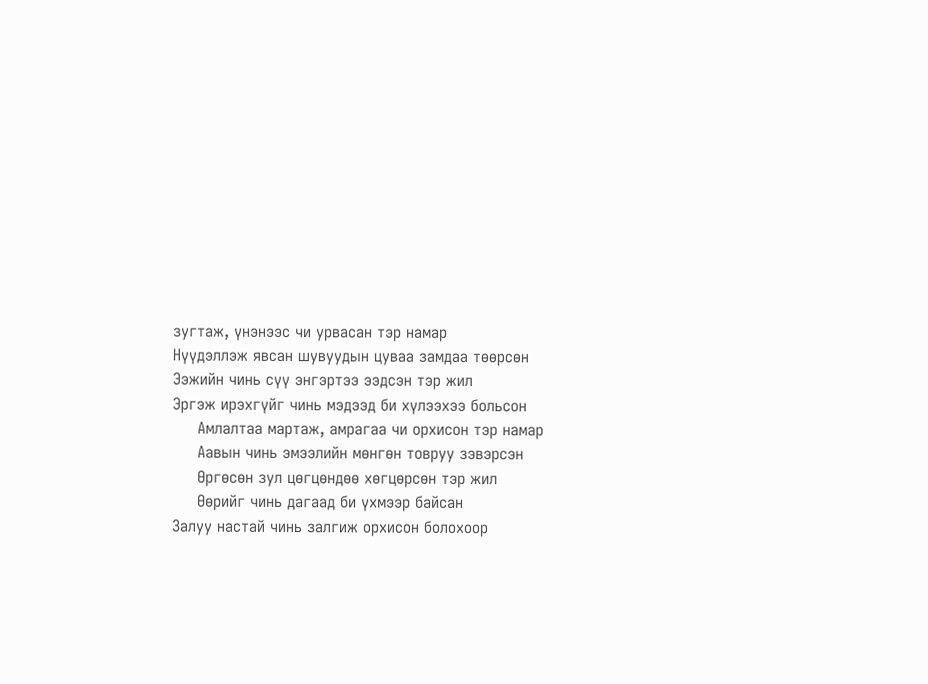зугтаж, үнэнээс чи урвасан тэр намар
Нүүдэллэж явсан шувуудын цуваа замдаа төөрсөн
Ээжийн чинь сүү энгэртээ ээдсэн тэр жил
Эргэж ирэхгүйг чинь мэдээд би хүлээхээ больсон
     Амлалтаа мартаж, амрагаа чи орхисон тэр намар
     Аавын чинь эмээлийн мөнгөн товруу зэвэрсэн
     Өргөсөн зул цөгцөндөө хөгцөрсөн тэр жил
     Өөрийг чинь дагаад би үхмээр байсан
Залуу настай чинь залгиж орхисон болохоор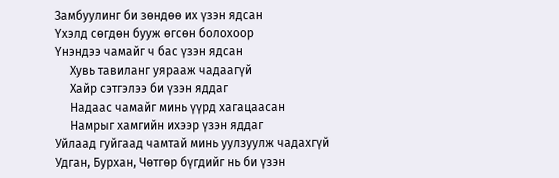Замбуулинг би зөндөө их үзэн ядсан
Үхэлд сөгдөн бууж өгсөн болохоор
Үнэндээ чамайг ч бас үзэн ядсан
     Хувь тавиланг уярааж чадаагүй
     Хайр сэтгэлээ би үзэн яддаг
     Надаас чамайг минь үүрд хагацаасан
     Намрыг хамгийн ихээр үзэн яддаг
Уйлаад гуйгаад чамтай минь уулзуулж чадахгүй
Удган, Бурхан, Чөтгөр бүгдийг нь би үзэн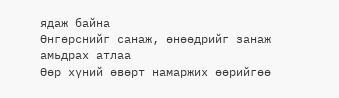ядаж байна
Өнгөрснийг санаж, өнөөдрийг занаж амьдрах атлаа
Өөр хүний өвөрт намаржих өөрийгөө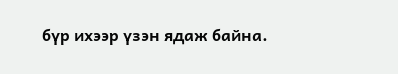бүр ихээр үзэн ядаж байна.